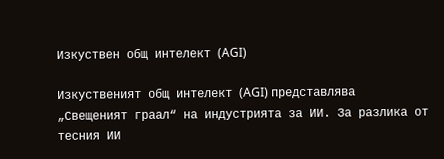Изкуствен общ интелект (AGI)

Изкуственият общ интелект (AGI) представлява „Свещеният граал“ на индустрията за ИИ. За разлика от тесния ИИ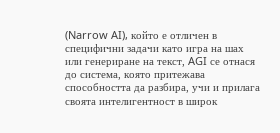(Narrow AI), който е отличен в специфични задачи като игра на шах или генериране на текст, AGI се отнася до система, която притежава способността да разбира, учи и прилага своята интелигентност в широк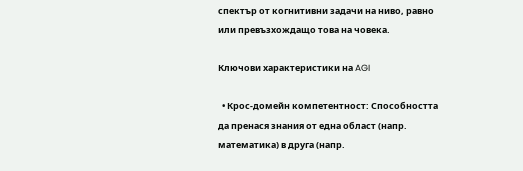спектър от когнитивни задачи на ниво, равно или превъзхождащо това на човека.

Ключови характеристики на AGI

  • Крос-домейн компетентност: Способността да пренася знания от една област (напр. математика) в друга (напр.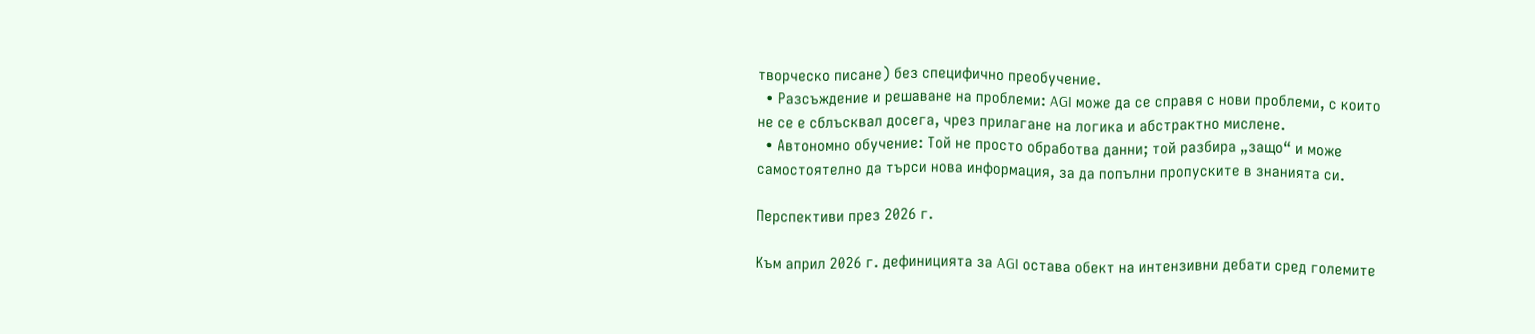творческо писане) без специфично преобучение.
  • Разсъждение и решаване на проблеми: AGI може да се справя с нови проблеми, с които не се е сблъсквал досега, чрез прилагане на логика и абстрактно мислене.
  • Автономно обучение: Той не просто обработва данни; той разбира „защо“ и може самостоятелно да търси нова информация, за да попълни пропуските в знанията си.

Перспективи през 2026 г.

Към април 2026 г. дефиницията за AGI остава обект на интензивни дебати сред големите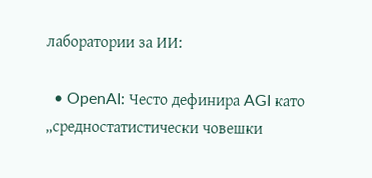лаборатории за ИИ:

  • OpenAI: Често дефинира AGI като „средностатистически човешки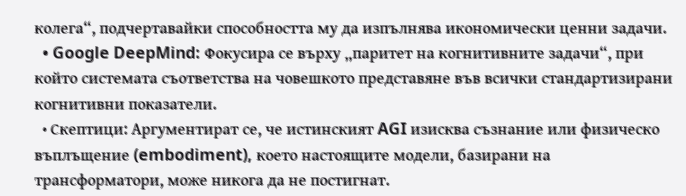колега“, подчертавайки способността му да изпълнява икономически ценни задачи.
  • Google DeepMind: Фокусира се върху „паритет на когнитивните задачи“, при който системата съответства на човешкото представяне във всички стандартизирани когнитивни показатели.
  • Скептици: Аргументират се, че истинският AGI изисква съзнание или физическо въплъщение (embodiment), което настоящите модели, базирани на трансформатори, може никога да не постигнат.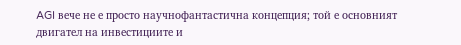AGI вече не е просто научнофантастична концепция; той е основният двигател на инвестициите и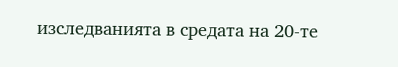изследванията в средата на 20-те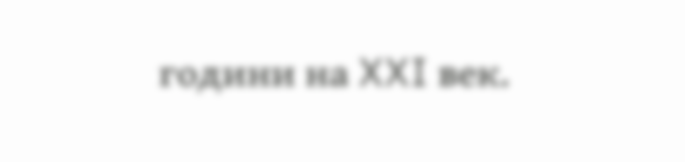години на XXI век.